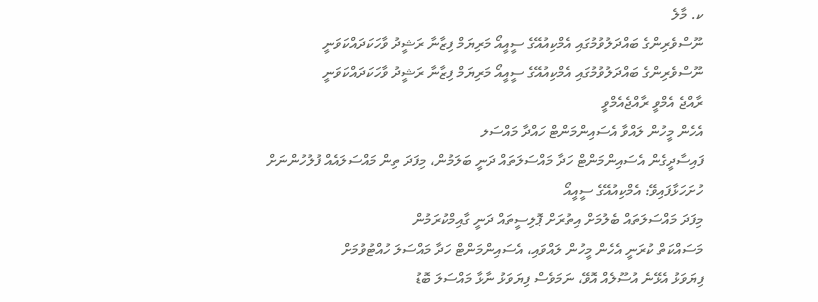ކ. މާލެ
ނޫސްވެރިންގެ ބައްދަލުވުމުގައި އެމްކިއުއޭގެ ސީއީއޯ މަރިޔަމް ފިޒާނާ ރަޝީދު ވާހަކަދައްކަވަނީ
ނޫސްވެރިންގެ ބައްދަލުވުމުގައި އެމްކިއުއޭގެ ސީއީއޯ މަރިޔަމް ފިޒާނާ ރަޝީދު ވާހަކަދައްކަވަނީ
ރާއްޖެ އެމްވީ ރާއްޖެއެމްވީ
އެހެން މީހުން ލައްވާ އެސައިންމަންޓް ހައްދާ މައްސަލ
ފައިސާދީގެން އެސައިންމަންޓް ހަދާ މައްސަލަތައް ދަނީ ބަލަމުން، މިފަދަ ތިން މައްސަލައެއް ފުލުހުންނަށް ހުށަހަޅާފައިވޭ: އެމްކިއުއޭގެ ސީއީއޯ
މިފަދަ މައްސަލަތައް ބެލުމަށް އިތުރަށް ޕޮލިސީތައް ދަނީ ގާއިމްކުރަމުން
މަސައްކަތް ކުރަނީ އެހެން މީހުން ލައްވައި، އެސައިންމަންޓް ހަދާ މައްސަލަ ހުއްޓުވުމަށް
ފިޔަވަޅު އެޅޭނެ އުސޫލެއް އޮވޭ، ނަމަވެސް ފިޔަވަޅު ނާޅާ މައްސަލަ ބޮޑު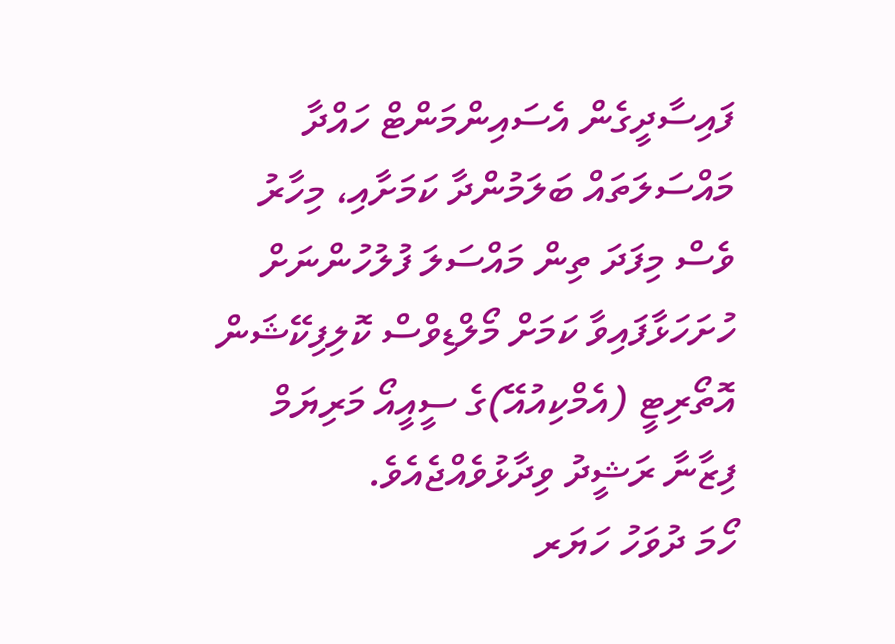ފައިސާދީގެން އެސައިންމަންޓް ހައްދާ މައްސަލަތައް ބަލަމުންދާ ކަމަށާއި، މިހާރު ވެސް މިފަދަ ތިން މައްސަލަ ފުލުހުންނަށް ހުށަހަޅާފައިވާ ކަމަށް މޯލްޑިވްސް ކޮލިފިކޭޝަން އޮތޯރިޓީ (އެމްކިއުއޭ)ގެ ސީއީއޯ މަރިޔަމް ފިޒާނާ ރަޝީދު ވިދާޅުވެއްޖެއެވެ.
ހޯމަ ދުވަހު ހަޔަރ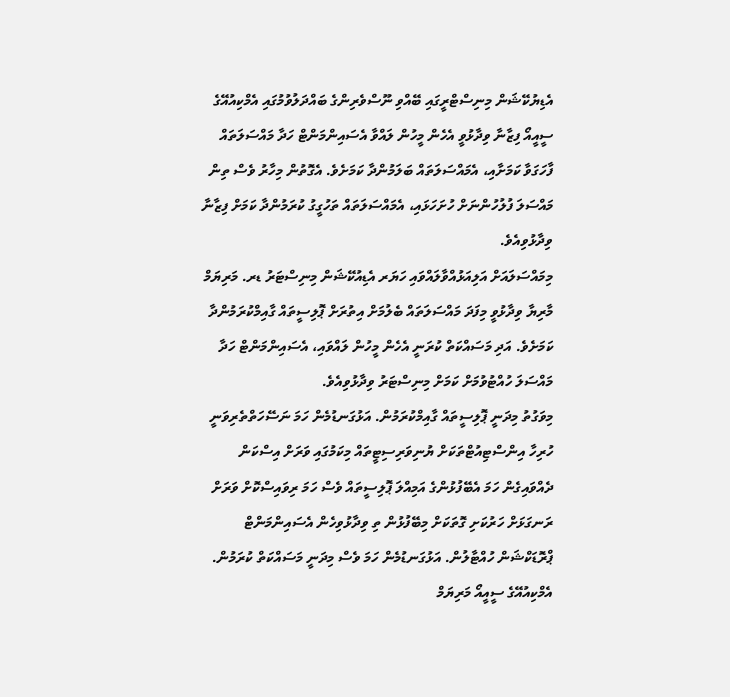އެޑިޔުކޭޝަން މިނިސްޓްރީގައި ބޭއްވި ނޫސްވެރިންގެ ބައްދަލުވުމުގައި އެމްކިއުއޭގެ ސީއީއޯ ފިޒާނާ ވިދާޅުވީ އެހެން މީހުން ލައްވާ އެސައިންމަންޓް ހަދާ މައްސަލަތައް ފާހަގަވާ ކަމަށާއި، އެމައްސަލަތައް ބަލަމުންދާ ކަމަށެވެ. އެގޮތުން މިހާރު ވެސް ތިން މައްސަލަ ފުލުހުންނަށް ހުށަހަޅައި، އެމައްސަލަތައް ތަހުގީގު ކުރަމުންދާ ކަމަށް ފިޒާނާ ވިދާޅުވިއެވެ.
މިމައްސަލައަށް އަލިއަޅުއްވާލައްވައި ހަޔަރ އެޑިއުކޭޝަން މިނިސްޓަރު ޑރ. މަރިޔަމް މާރިޔާ ވިދާޅުވީ މިފަދަ މައްސަލަތައް ބެލުމަށް އިތުރަށް ޕޮލިސީތައް ގާއިމްކުރަމުންދާ ކަމަށެވެ. އަދި މަސައްކަތް ކުރަނީ އެހެން މީހުން ލައްވައި، އެސައިންމަންޓް ހަދާ މައްސަލަ ހުއްޓުވުމަށް ކަމަށް މިނިސްޓަރު ވިދާޅުވިއެވެ.
މިވަގުތު މިދަނީ ޕޮލިސީތައް ގާއިމްކުރަމުން. އަޅުގަނޑުމެން ހަމަ ނަސޭހަތްތެރިވަނީ ހުރިހާ އިންސްޓިއުޓްތަކަށް ޔުނިވަރިސިޓީތައް މިކަމުގައި ވަރަށް އިސްކަން ދެއްވައިގެން ހަމަ އެބޭފުޅުންގެ އަމިއްލަ ޕޮލިސީތައް ވެސް ހަމަ ރިވައިސްކޮށް ވަރަށް ރަނގަޅަށް ހަރުކަށި ގޮތަކަށް މިބޭފުޅުން ތި ވިދާޅުވިހެން އެސައިންމަންޓް ޕްރޮޑަކްޝަން ހުއްޓާލުން. އަޅުގަނޑުމެން ހަމަ ވެސް މިދަނީ މަސައްކަތް ކުރަމުން.
އެމްކިއުއޭގެ ސީއީއޯ މަރިޔަމް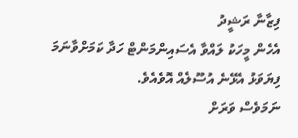ފިޒާނާ ރަޝީދު
އެހެން މީހަކު ލައްވާ އެސައިންމަންޓް ހަދާ ކަމަށްވާނަމަ ފިޔަވަޅު އެޅޭނެ އުސޫލެއް އޮވެއެވެ.
ނަމަވެސް ވަރަށް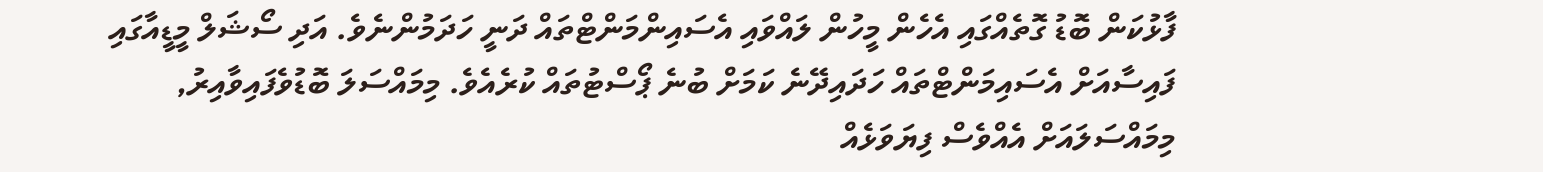ފާޅުކަން ބޮޑު ގޮތެއްގައި އެހެން މީހުން ލައްވައި އެސައިންމަންޓްތައް ދަނީ ހަދަމުންނެވެ. އަދި ސޯޝަލް މީޑީއާގައި ފައިސާއަށް އެސައިމަންޓްތައް ހަދައިދޭނެ ކަމަށް ބުނެ ޕޯސްޓުތައް ކުރެއެވެ. މިމައްސަލަ ބޮޑުވެފައިވާއިރު, މިމައްސަލައަށް އެއްވެސް ފިޔަވަޅެއް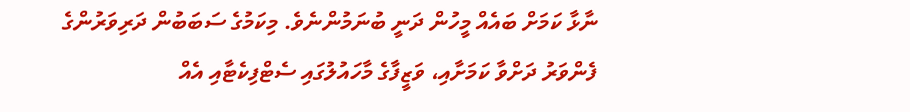ނާޅާ ކަމަށް ބައެއް މީހުން ދަނީ ބުނަމުންނެވެ. މިކަމުގެ ސަބަބުން ދަރިވަރުންގެ ފެންވަރު ދަށްވާ ކަމަށާއި، ވަޒީފާގެ މާހައުލުގައި ސެޓްފިކެޓާއި އެއް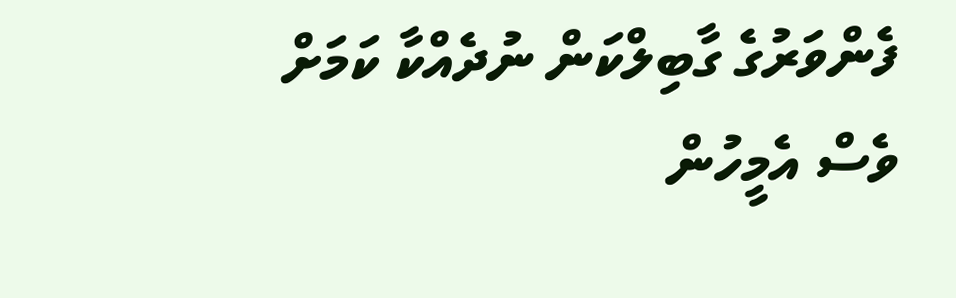ފެންވަރުގެ ގާބިލްކަން ނުދެއްކާ ކަމަށް ވެސް އެމީހުން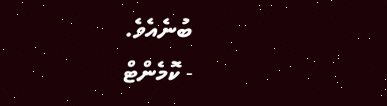ބުނެއެވެ.
- ކޮމެންޓް